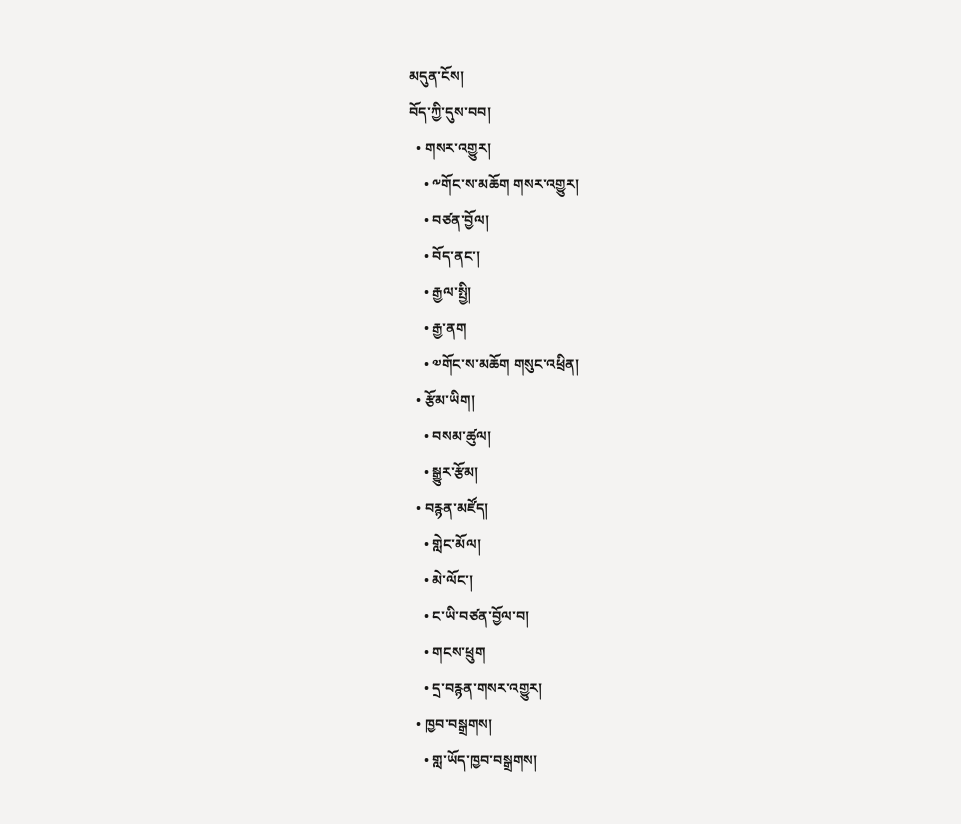མདུན་ངོས།
བོད་ཀྱི་དུས་བབ།
  • གསར་འགྱུར།
    • ༸གོང་ས་མཆོག གསར་འགྱུར།
    • བཙན་བྱོལ།
    • བོད་ནང་།
    • རྒྱལ་སྤྱི།
    • རྒྱ་ནག
    • ༧གོང་ས་མཆོག གསུང་འཕྲིན།
  • རྩོམ་ཡིག།
    • བསམ་ཚུལ།
    • སྒྱུར་རྩོམ།
  • བརྙན་མཛོད།
    • གླེང་མོལ།
    • མེ་ལོང་།
    • ང་ཡི་བཙན་བྱོལ་བ།
    • གངས་ཕྲུག
    • དྲ་བརྙན་གསར་འགྱུར།
  • ཁྱབ་བསྒྲགས།
    • གླ་ཡོད་ཁྱབ་བསྒྲགས།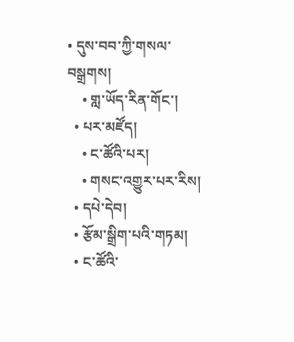• དུས་བབ་ཀྱི་གསལ་བསྒྲགས།
    • གླ་ཡོད་རིན་གོང་།
  • པར་མཛོད།
    • ང་ཚོའི་པར།
    • གསང་འགྱུར་པར་རིས།
  • དཔེ་དེབ།
  • རྩོམ་སྒྲིག་པའི་གཏམ།
  • ང་ཚོའི་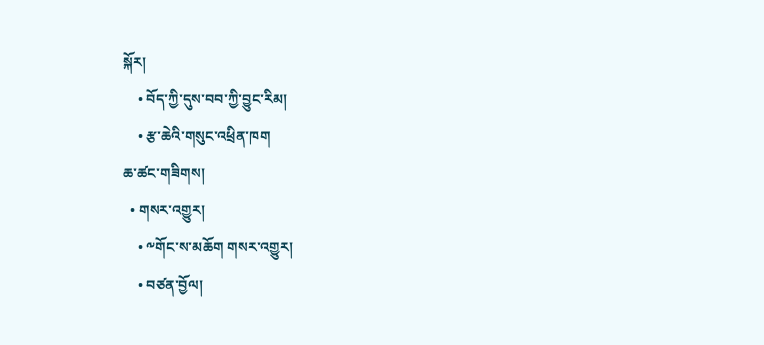སྐོར།
    • བོད་ཀྱི་དུས་བབ་ཀྱི་བྱུང་རིམ།
    • རྩ་ཆེའི་གསུང་འཕྲིན་ཁག
ཆ་ཚང་གཟིགས།
  • གསར་འགྱུར།
    • ༸གོང་ས་མཆོག གསར་འགྱུར།
    • བཙན་བྱོལ།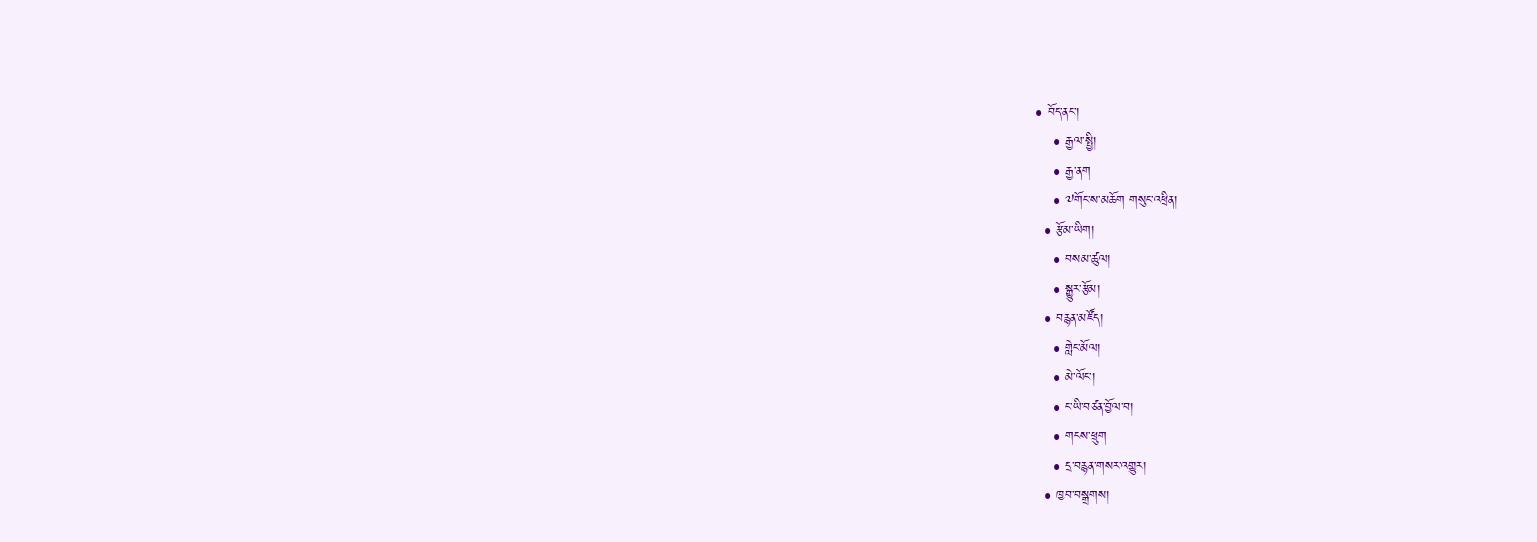• བོད་ནང་།
    • རྒྱལ་སྤྱི།
    • རྒྱ་ནག
    • ༧གོང་ས་མཆོག གསུང་འཕྲིན།
  • རྩོམ་ཡིག།
    • བསམ་ཚུལ།
    • སྒྱུར་རྩོམ།
  • བརྙན་མཛོད།
    • གླེང་མོལ།
    • མེ་ལོང་།
    • ང་ཡི་བཙན་བྱོལ་བ།
    • གངས་ཕྲུག
    • དྲ་བརྙན་གསར་འགྱུར།
  • ཁྱབ་བསྒྲགས།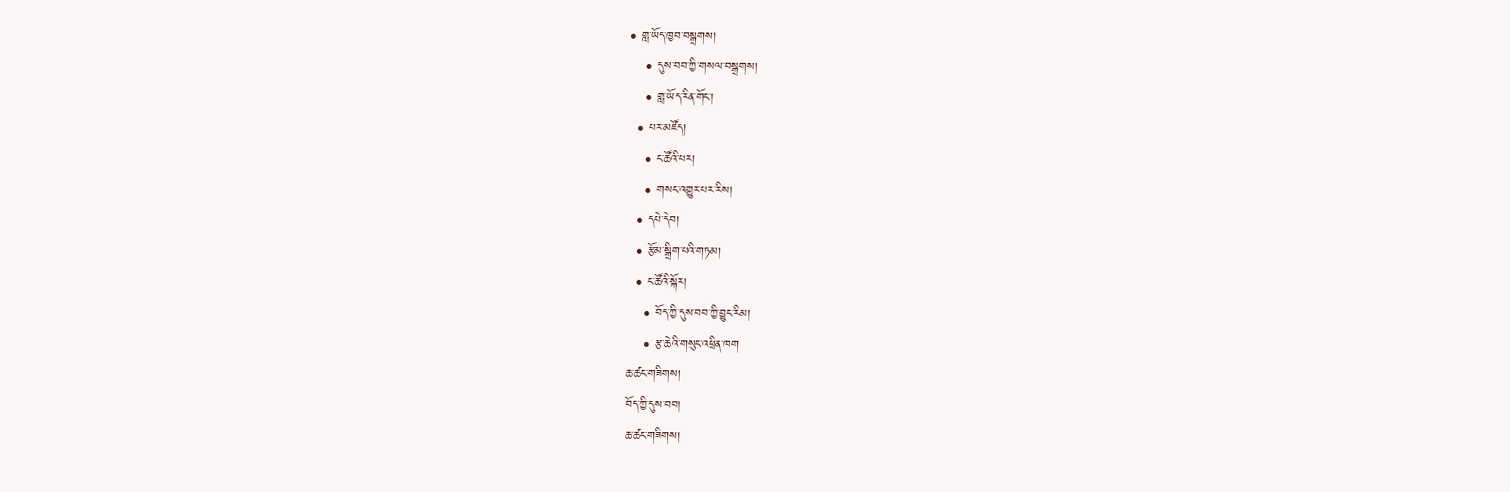• གླ་ཡོད་ཁྱབ་བསྒྲགས།
    • དུས་བབ་ཀྱི་གསལ་བསྒྲགས།
    • གླ་ཡོད་རིན་གོང་།
  • པར་མཛོད།
    • ང་ཚོའི་པར།
    • གསང་འགྱུར་པར་རིས།
  • དཔེ་དེབ།
  • རྩོམ་སྒྲིག་པའི་གཏམ།
  • ང་ཚོའི་སྐོར།
    • བོད་ཀྱི་དུས་བབ་ཀྱི་བྱུང་རིམ།
    • རྩ་ཆེའི་གསུང་འཕྲིན་ཁག
ཆ་ཚང་གཟིགས།
བོད་ཀྱི་དུས་བབ།
ཆ་ཚང་གཟིགས།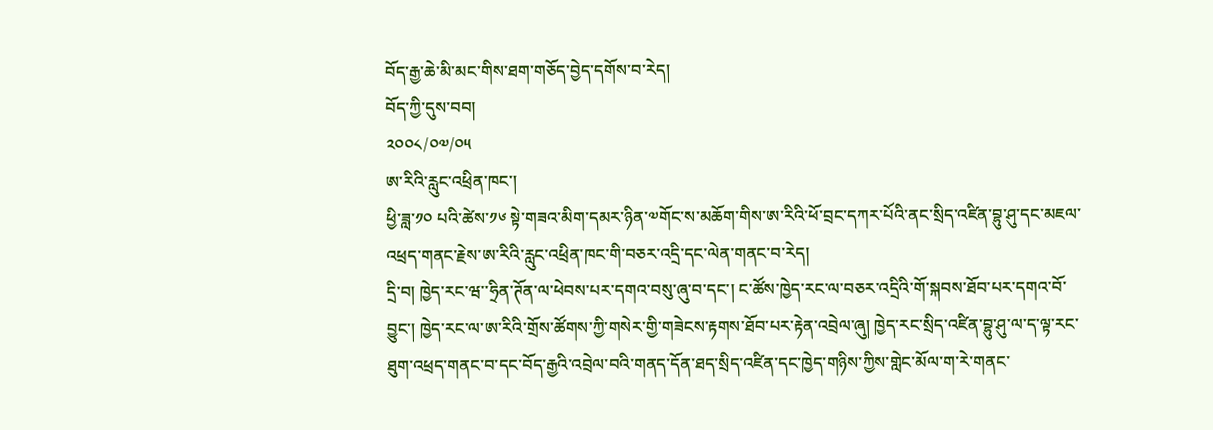བོད་རྒྱ་ཆེ་མི་མང་གིས་ཐག་གཅོད་བྱེད་དགོས་བ་རེད།
བོད་ཀྱི་དུས་བབ།
༢༠༠༨/༠༧/༠༥
ཨ་རིའི་རླུང་འཕྲིན་ཁང་།
ཕྱི་ཟླ་༡༠ པའི་ཚེས་༡༦ སྟེ་གཟའ་མིག་དམར་ཉིན་༧གོང་ས་མཆོག་གིས་ཨ་རིའི་ཕོ་བྲང་དཀར་པོའི་ནང་སྲིད་འཛིན་བྷུ་ཤུ་དང་མཇལ་འཕྲད་གནང་རྗེས་ཨ་རིའི་རླུང་འཕྲིན་ཁང་གི་བཅར་འདྲི་དང་ལེན་གནང་བ་རེད།
དྲི་བ། ཁྱེད་རང་ཝ་་ཧྲིན་ཊོན་ལ་ཕེབས་པར་དགའ་བསུ་ཞུ་བ་དང་། ང་ཚོས་ཁྱེད་རང་ལ་བཅར་འདྲིའི་གོ་སྐབས་ཐོབ་པར་དགའ་བོ་བྱུང་། ཁྱེད་རང་ལ་ཨ་རིའི་གྲོས་ཚོགས་ཀྱི་གསེར་གྱི་གཟེངས་རྟགས་ཐོབ་པར་རྟེན་འབྲེལ་ཞུ། ཁྱེད་རང་སྲིད་འཛིན་བྷུ་ཤུ་ལ་ད་ལྟ་རང་ཐུག་འཕྲད་གནང་བ་དང་བོད་རྒྱའི་འབྲེལ་བའི་གནད་དོན་ཐད་སྲིད་འཛིན་དང་ཁྱེད་གཉིས་ཀྱིས་གླེང་མོལ་ག་རེ་གནང་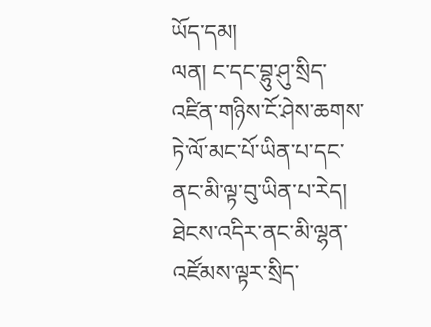ཡོད་དམ།
ལན། ང་དང་བྷུ་ཤུ་སྲིད་འཛིན་གཉིས་ངོ་ཤེས་ཆགས་ཏེ་ལོ་མང་པོ་ཡིན་པ་དང་ནང་མི་ལྟ་བུ་ཡིན་པ་རེད། ཐེངས་འདིར་ནང་མི་ལྷན་འཛོམས་ལྟར་སྲིད་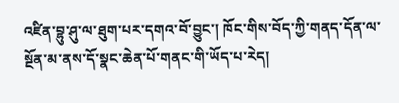འཛིན་བྷུ་ཤུ་ལ་ཐུག་པར་དགའ་བོ་བྱུང་། ཁོང་གིས་བོད་ཀྱི་གནད་དོན་ལ་སྔོན་མ་ནས་དོ་སྣང་ཆེན་པོ་གནང་གི་ཡོད་པ་རེད།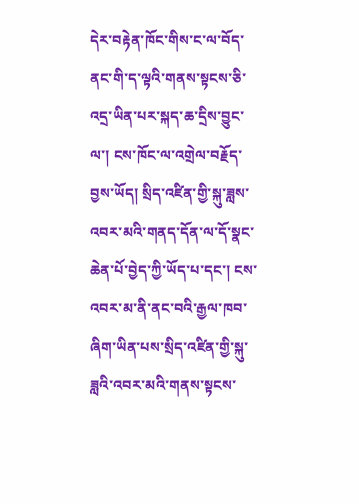དེར་བརྟེན་ཁོང་གིས་ང་ལ་བོད་ནང་གི་ད་ལྟའི་གནས་སྟངས་ཅི་འདྲ་ཡིན་པར་སྐད་ཆ་དྲིས་བྱུང་ལ་། ངས་ཁོང་ལ་འགྲེལ་བརྗོད་བྱས་ཡོད། སྲིད་འཛིན་གྱི་སྐུ་ཟླས་འབར་མའི་གནད་དོན་ལ་དོ་སྣང་ཆེན་པོ་བྱེད་ཀྱི་ཡོད་པ་དང་། ངས་འབར་མ་ནི་ནང་བའི་རྒྱལ་ཁབ་ཞིག་ཡིན་པས་སྲིད་འཛིན་གྱི་སྐུ་ཟླའི་འབར་མའི་གནས་སྟངས་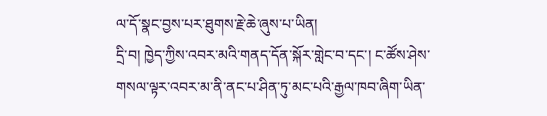ལ་དོ་སྣང་བྱས་པར་ཐུགས་རྗེ་ཆེ་ཞུས་པ་ཡིན།
དྲི་བ། ཁྱེད་ཀྱིས་འབར་མའི་གནད་དོན་སྐོར་གླེང་བ་དང་། ང་ཚོས་ཤེས་གསལ་ལྟར་འབར་མ་ནི་ནང་པ་ཤིན་ཏུ་མང་པའི་རྒྱལ་ཁབ་ཞིག་ཡིན་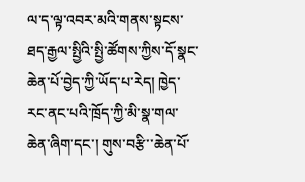ལ་ད་ལྟ་འབར་མའི་གནས་སྟངས་ཐད་རྒྱལ་སྤྱིའི་སྤྱི་ཚོགས་ཀྱིས་དོ་སྣང་ཆེན་པོ་བྱེད་ཀྱི་ཡོད་པ་རེད། ཁྱེད་རང་ནང་པའི་ཁྲོད་ཀྱི་མི་སྣ་གལ་ཆེན་ཞིག་དང་། གུས་བརྩི་་ཆེན་པོ་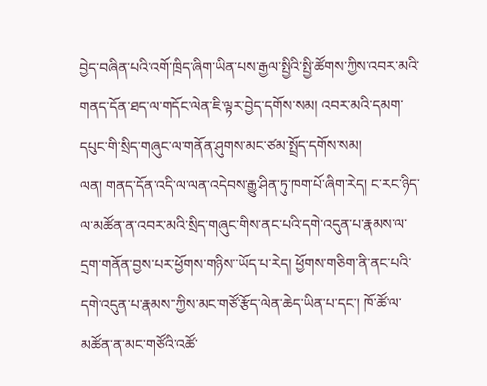བྱེད་བཞིན་པའི་འགོ་ཁྲིད་ཞིག་ཡིན་པས་རྒྱལ་སྤྱིའི་སྤྱི་ཚོགས་ཀྱིས་འབར་མའི་གནད་དོན་ཐད་ལ་གདོང་ལེན་ཇི་ལྟར་བྱེད་དགོས་སམ། འབར་མའི་དམག་དཔུང་གི་སྲིད་གཞུང་ལ་གནོན་ཤུགས་མང་ཙམ་སྤྲོད་དགོས་སམ།
ལན། གནད་དོན་འདི་ལ་ལན་འདེབས་རྒྱུ་ཤིན་ཏུ་ཁག་པོ་ཞིག་རེད། ང་རང་ཉིད་ལ་མཚོན་ན་འབར་མའི་སྲིད་གཞུང་གིས་ནང་པའི་དགེ་འདུན་པ་རྣམས་ལ་དྲག་གནོན་བྱས་པར་ཕྱོགས་གཉིས་་ཡོད་པ་རེད། ཕྱོགས་གཅིག་ནི་ནང་པའི་དགེ་འདུན་པ་རྣམས་་ཀྱིས་མང་གཙོ་རྩོད་ལེན་ཆེད་ཡིན་པ་དང་། ཁོ་ཚོ་ལ་མཚོན་ན་མང་གཙོའི་འཚོ་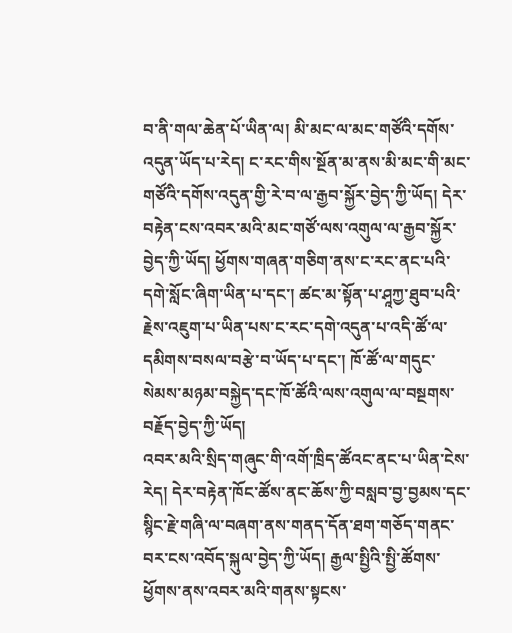བ་ནི་གལ་ཆེན་པོ་ཡིན་ལ། མི་མང་ལ་མང་གཙོའི་དགོས་འདུན་ཡོད་པ་རེད། ང་རང་གིས་སྔོན་མ་ནས་མི་མང་གི་མང་གཙོའི་དགོས་འདུན་གྱི་རེ་བ་ལ་རྒྱབ་སྐྱོར་བྱེད་ཀྱི་ཡོད། དེར་བརྟེན་ངས་འབར་མའི་མང་གཙོ་ལས་འགུལ་ལ་རྒྱབ་སྐྱོར་བྱེད་ཀྱི་ཡོད། ཕྱོགས་གཞན་གཅིག་ནས་ང་རང་ནང་པའི་དགེ་སློང་ཞིག་ཡིན་པ་དང་། ཚང་མ་སྟོན་པ་ཤཱཀྱ་ཐུབ་པའི་རྗེས་འཇུག་པ་ཡིན་པས་ང་རང་དགེ་འདུན་པ་འདི་ཚོ་ལ་དམིགས་བསལ་བརྩེ་བ་ཡོད་པ་དང་། ཁོ་ཚོ་ལ་གདུང་སེམས་མཉམ་བསྐྱེད་དང་ཁོ་ཚོའི་ལས་འགུལ་ལ་བསྔགས་བརྗོད་བྱེད་ཀྱི་ཡོད།
འབར་མའི་སྲིད་གཞུང་གི་འགོ་ཁྲིད་ཚོའང་ནང་པ་ཡིན་ངེས་རེད། དེར་བརྟེན་ཁོང་ཚོས་ནང་ཆོས་ཀྱི་བསླབ་བྱ་བྱམས་དང་སྙིང་རྗེ་གཞི་ལ་བཞག་ནས་གནད་དོན་ཐག་གཅོད་གནང་བར་ངས་འབོད་སྐུལ་བྱེད་ཀྱི་ཡོད། རྒྱལ་སྤྱིའི་སྤྱི་ཚོགས་ཕྱོགས་ནས་འབར་མའི་གནས་སྟངས་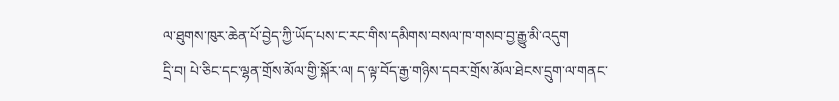ལ་ཐུགས་ཁུར་ཆེན་པོ་བྱེད་ཀྱི་ཡོད་པས་ང་རང་གིས་དམིགས་བསལ་ཁ་གསབ་བྱ་རྒྱུ་མི་འདུག
དྲི་བ། པེ་ཅིང་དང་ལྷན་གྲོས་མོལ་གྱི་སྐོར་ལ། ད་ལྟ་བོད་རྒྱ་གཉིས་དབར་གྲོས་མོལ་ཐེངས་དྲུག་ལ་གནང་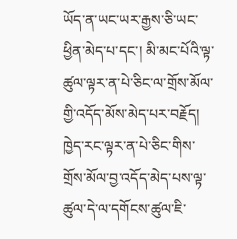ཡོད་ན་ཡང་ཡར་རྒྱས་ཅི་ཡང་ཕྱིན་མེད་པ་དང་། མི་མང་པོའི་ལྟ་ཚུལ་ལྟར་ན་པེ་ཅིང་ལ་གྲོས་མོལ་གྱི་འདོད་མོས་མེད་པར་བརྗོད། ཁྱེད་རང་ལྟར་ན་པེ་ཅིང་གིས་གྲོས་མོལ་བྱ་འདོད་མེད་པས་ལྟ་ཚུལ་དེ་ལ་དགོངས་ཚུལ་ཇི་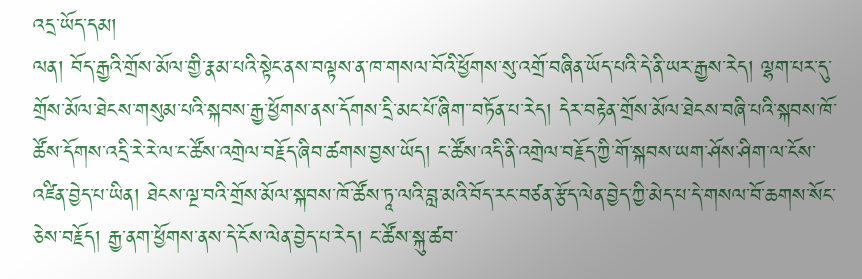འདྲ་ཡོད་དམ།
ལན། བོད་རྒྱའི་གྲོས་མོལ་གྱི་རྣམ་པའི་སྟེང་ནས་བལྟས་ན་ཁ་གསལ་བོའི་ཕྱོགས་སུ་འགྲོ་བཞིན་ཡོད་པའི་དེ་ནི་ཡར་རྒྱས་རེད། ལྷག་པར་དུ་གྲོས་མོལ་ཐེངས་གསུམ་པའི་སྐབས་རྒྱ་ཕྱོགས་ནས་དོགས་དྲི་མང་པོ་ཞིག་་བཏོན་པ་རེད། དེར་བརྟེན་གྲོས་མོལ་ཐེངས་བཞི་པའི་སྐབས་ཁོ་ཚོས་དོགས་འདྲི་རེ་རེ་ལ་ང་ཚོས་འགྲེལ་བརྗོད་ཞིབ་ཚགས་བྱས་ཡོད། ང་ཚོས་འདི་ནི་འགྲེལ་བརྗོད་ཀྱི་གོ་སྐབས་ཡག་ཤོས་ཤིག་ལ་ངོས་འཛིན་བྱེད་པ་ཡིན། ཐེངས་ལྔ་བའི་གྲོས་མོལ་སྐབས་ཁོ་ཚོས་ཏཱ་ལའི་བླ་མའི་བོད་རང་བཙན་རྩོད་ལེན་བྱེད་ཀྱི་མེད་པ་དེ་གསལ་བོ་ཆགས་སོང་ཅེས་བརྗོད། རྒྱ་ནག་ཕྱོགས་ནས་དེ་ངོས་ལེན་བྱེད་པ་རེད། ང་ཚོས་སྐུ་ཚབ་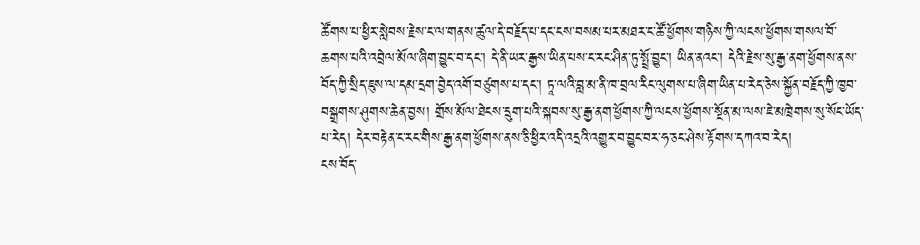ཚོགས་པ་ཕྱིར་སླེབས་རྗེས་ང་ལ་གནས་ཚུལ་དེ་བརྗོད་པ་དང་ངས་བསམ་པར་མཐར་ང་ཚོ་ཕྱོགས་གཉིས་ཀྱི་ལངས་ཕྱོགས་གསལ་བོ་ཆགས་པའི་འབྲེལ་མོལ་ཞིག་བྱུང་བ་དང་། དེ་ནི་ཡར་རྒྱས་ཡིན་པས་ང་རང་ཤིན་ཏུ་སྤྲོ་བྱུང་། ཡིན་ནའང་། དེའི་རྗེས་སུ་རྒྱ་ནག་ཕྱོགས་ནས་བོད་ཀྱི་སྲིད་ཇུས་ལ་དམ་དྲག་བྱེད་འགོ་བཙུགས་པ་དང་། ཏཱ་ལའི་བླ་མ་ནི་ཁ་བྲལ་རིང་ལུགས་པ་ཞིག་ཡིན་པ་རེད་ཅེས་སྐྱོན་བརྗོད་ཀྱི་ཁྱབ་བསྒྲགས་ཤུགས་ཆེན་བྱས། གྲོས་མོལ་ཐེངས་དྲུག་པའི་སྐབས་སུ་རྒྱ་ནག་ཕྱོགས་ཀྱི་ལངས་ཕྱོགས་སྔོན་མ་ལས་ཇེ་མཁྲེགས་སུ་སོང་ཡོད་པ་རེད། དེར་བརྟེན་ང་རང་གིས་རྒྱ་ནག་ཕྱོགས་ནས་ཅི་ཕྱིར་འདི་འདྲའི་འགྱུར་བ་བྱུང་བར་ཧ་ཅང་ཤེས་རྟོགས་དཀའ་བ་རེད།
ངས་བོད་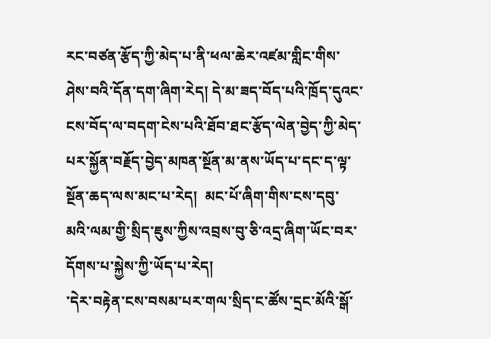རང་བཙན་རྩོད་ཀྱི་མེད་པ་ནི་ཕལ་ཆེར་འཛམ་གླིང་གིས་ཤེས་བའི་དོན་དག་ཞིག་རེད། དེ་མ་ཟད་བོད་པའི་ཁྲོད་དུའང་ངས་བོད་ལ་བདག་ངེས་པའི་ཐོབ་ཐང་རྩོད་ལེན་བྱེད་ཀྱི་མེད་པར་སྐྱོན་བརྗོད་བྱེད་མཁན་སྔོན་མ་ནས་ཡོད་པ་དང་ད་ལྟ་སྔོན་ཆད་ལས་མང་པ་རེད།  མང་པོ་ཞིག་གིས་ངས་དབུ་མའི་ལམ་གྱི་སྲིད་ཇུས་ཀྱིས་འབྲས་བུ་ཅི་འདྲ་ཞིག་ཡོང་བར་དོགས་པ་སྐྱེས་ཀྱི་ཡོད་པ་རེད།
་དེར་བརྟེན་ངས་བསམ་པར་གལ་སྲིད་ང་ཚོས་དྲང་མོའི་སྒོ་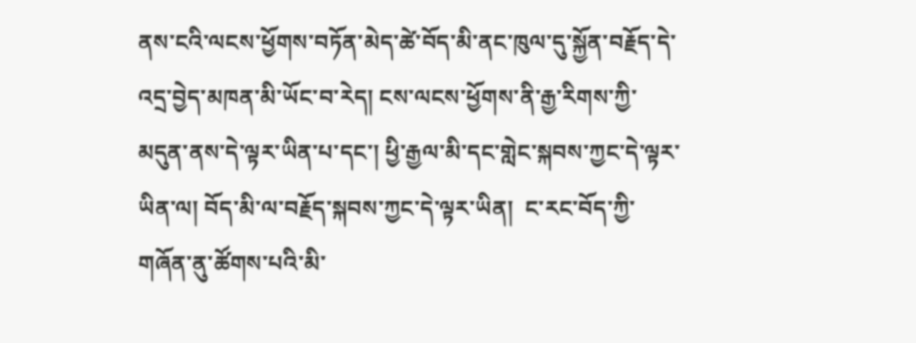ནས་ངའི་ལངས་ཕྱོགས་བཏོན་མེད་ཚེ་བོད་མི་ནང་ཁུལ་དུ་སྐྱོན་བརྗོད་དེ་འདྲ་བྱེད་མཁན་མི་ཡོང་བ་རེད། ངས་ལངས་ཕྱོགས་ནི་རྒྱ་རིགས་ཀྱི་མདུན་ནས་དེ་ལྟར་ཡིན་པ་དང་། ཕྱི་རྒྱལ་མི་དང་གླེང་སྐབས་ཀྱང་དེ་ལྟར་ཡིན་ལ། བོད་མི་ལ་བརྗོད་སྐབས་ཀྱང་དེ་ལྟར་ཡིན།  ང་རང་བོད་ཀྱི་གཞོན་ནུ་ཚོགས་པའི་མི་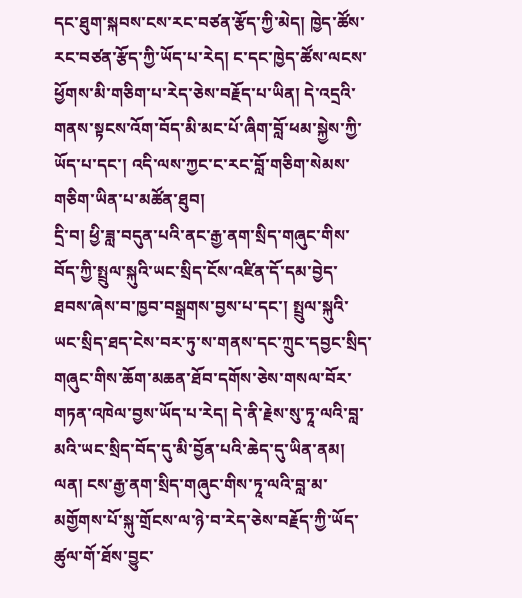དང་ཐུག་སྐབས་ངས་རང་བཙན་རྩོད་ཀྱི་མེད། ཁྱེད་ཚོས་རང་བཙན་རྩོད་ཀྱི་ཡོད་པ་རེད། ང་དང་ཁྱེད་ཚོས་ལངས་ཕྱོགས་མི་གཅིག་པ་རེད་ཅེས་བརྗོད་པ་ཡིན། དེ་འདྲའི་གནས་སྟངས་འོག་བོད་མི་མང་པོ་ཞིག་བློ་ཕམ་སྐྱེས་ཀྱི་ཡོད་པ་དང་། འདི་ལས་ཀྱང་ང་རང་བློ་གཅིག་སེམས་གཅིག་ཡིན་པ་མཚོན་ཐུབ།
དྲི་བ། ཕྱི་ཟླ་བདུན་པའི་ནང་རྒྱ་ནག་སྲིད་གཞུང་གིས་བོད་ཀྱི་སྤྲུལ་སྐུའི་ཡང་སྲིད་ངོས་འཛིན་དོ་དམ་བྱེད་ཐབས་ཞེས་བ་ཁྱབ་བསྒྲགས་བྱས་པ་དང་། སྤྲུལ་སྐུའི་ཡང་སྲིད་ཐད་ངེས་བར་ཏུ་ས་གནས་དང་ཀྲུང་དབྱང་སྲིད་གཞུང་གིས་ཆོག་མཆན་ཐོབ་དགོས་ཅེས་གསལ་བོར་གཏན་འཁེལ་བྱས་ཡོད་པ་རེད། དེ་ནི་རྗེས་སུ་ཏཱ་ལའི་བླ་མའི་ཡང་སྲིད་བོད་དུ་མི་བྱོན་པའི་ཆེད་དུ་ཡིན་ནམ།
ལན། ངས་རྒྱ་ནག་སྲིད་གཞུང་གིས་ཏཱ་ལའི་བླ་མ་མགྱོགས་པོ་སྐུ་གྲོངས་ལ་ཉེ་བ་རེད་ཅེས་བརྗོད་ཀྱི་ཡོད་ཚུལ་གོ་ཐོས་བྱུང་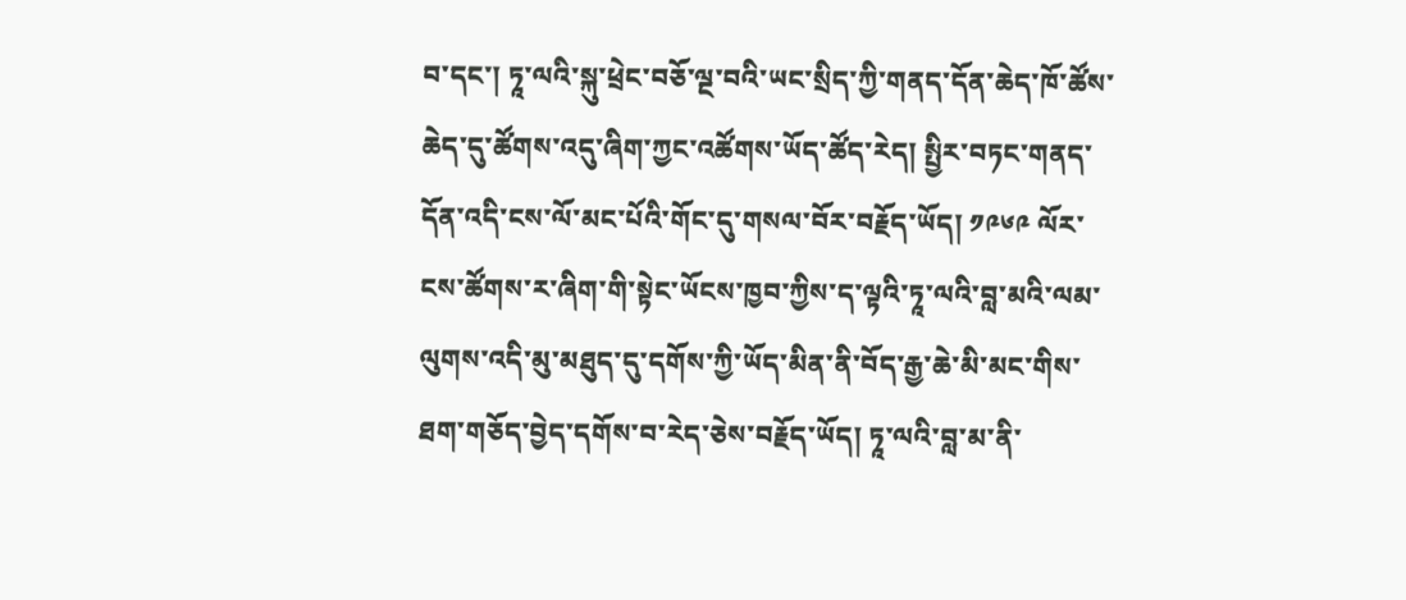བ་དང་། ཏཱ་ལའི་སྐུ་ཕྲེང་བཅོ་ལྔ་བའི་ཡང་སྲིད་ཀྱི་གནད་དོན་ཆེད་ཁོ་ཚོས་ཆེད་དུ་ཚོགས་འདུ་ཞིག་ཀྱང་འཚོགས་ཡོད་ཚོད་རེད། སྤྱིར་བཏང་གནད་དོན་འདི་ངས་ལོ་མང་པོའི་གོང་དུ་གསལ་བོར་བརྗོད་ཡོད། ༡༩༦༩ ལོར་ངས་ཚོགས་ར་ཞིག་གི་སྟེང་ཡོངས་ཁྱབ་ཀྱིས་ད་ལྟའི་ཏཱ་ལའི་བླ་མའི་ལམ་ལུགས་འདི་མུ་མཐུད་དུ་དགོས་ཀྱི་ཡོད་མིན་ནི་བོད་རྒྱ་ཆེ་མི་མང་གིས་ཐག་གཅོད་བྱེད་དགོས་བ་རེད་ཅེས་བརྗོད་ཡོད། ཏཱ་ལའི་བླ་མ་ནི་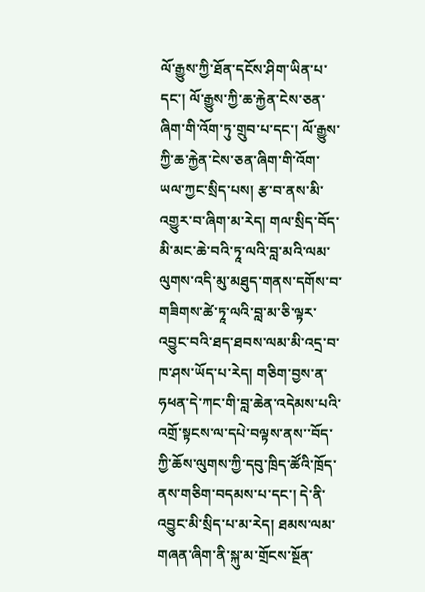ལོ་རྒྱུས་ཀྱི་ཐོན་དངོས་ཤིག་ཡིན་པ་དང་། ལོ་རྒྱུས་ཀྱི་ཆ་རྐྱེན་ངེས་ཅན་ཞིག་གི་འོག་ཏུ་གྲུབ་པ་དང་། ལོ་རྒྱུས་ཀྱི་ཆ་རྐྱེན་ངེས་ཅན་ཞིག་གི་འོག་ཡལ་ཀྱང་སྲིད་པས། རྩ་བ་ནས་མི་འགྱུར་བ་ཞིག་མ་རེད། གལ་སྲིད་བོད་མི་མང་ཆེ་བའི་ཏཱ་ལའི་བླ་མའི་ལམ་ལུགས་འདི་མུ་མཐུད་གནས་དགོས་བ་གཟིགས་ཚེ་ཏཱ་ལའི་བླ་མ་ཅི་ལྟར་འབྱུང་བའི་ཐད་ཐབས་ལམ་མི་འདྲ་བ་ཁ་ཤས་ཡོད་པ་རེད། གཅིག་བྱས་ན་ཧཕན་དེ་ཀང་གི་བླ་ཆེན་འདེམས་པའི་འགྲོ་སྟངས་ལ་དཔེ་བལྟས་ནས་་བོད་ཀྱི་ཆོས་ལུགས་ཀྱི་དབུ་ཁྲིད་ཚོའི་ཁྲོད་ནས་གཅིག་བདམས་པ་དང་། དེ་ནི་འབྱུང་མི་སྲིད་པ་མ་རེད། ཐམས་ལམ་གཞན་ཞིག་ནི་སྐུ་མ་གྲོངས་སྔོན་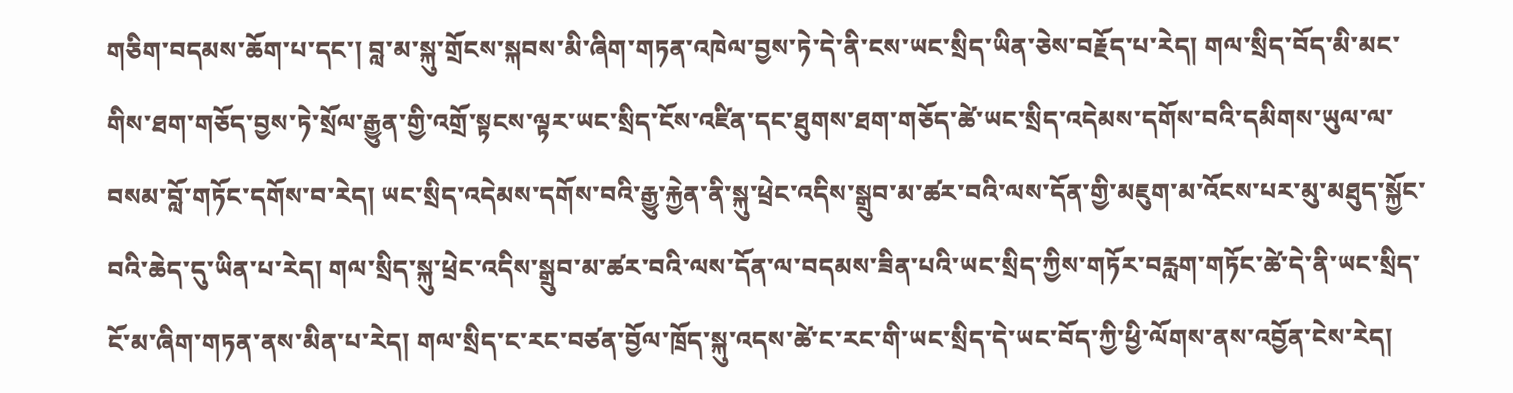གཅིག་བདམས་ཆོག་པ་དང་། བླ་མ་སྐུ་གྲོངས་སྐབས་མི་ཞིག་གཏན་འཁེལ་བྱས་ཏེ་དེ་ནི་ངས་ཡང་སྲིད་ཡིན་ཅེས་བརྗོད་པ་རེད། གལ་སྲིད་བོད་མི་མང་གིས་ཐག་གཅོད་བྱས་ཏེ་སྲོལ་རྒྱུན་གྱི་འགྲོ་སྟངས་ལྟར་ཡང་སྲིད་ངོས་འཛིན་དང་ཐུགས་ཐག་གཅོད་ཚེ་ཡང་སྲིད་འདེམས་དགོས་བའི་དམིགས་ཡུལ་ལ་བསམ་བློ་གཏོང་དགོས་བ་རེད། ཡང་སྲིད་འདེམས་དགོས་བའི་རྒྱུ་རྐྱེན་ནི་སྐུ་ཕྲེང་འདིས་སྒྲུབ་མ་ཚར་བའི་ལས་དོན་གྱི་མཇུག་མ་འོངས་པར་མུ་མཐུད་སྐྱོང་བའི་ཆེད་དུ་ཡིན་པ་རེད། གལ་སྲིད་སྐུ་ཕྲེང་འདིས་སྒྲུབ་མ་ཚར་བའི་ལས་དོན་ལ་བདམས་ཟིན་པའི་ཡང་སྲིད་ཀྱིས་གཏོར་བརླག་གཏོང་ཚེ་དེ་ནི་ཡང་སྲིད་ངོ་མ་ཞིག་གཏན་ནས་མིན་པ་རེད། གལ་སྲིད་ང་རང་བཙན་བྱོལ་ཁྲོད་སྐུ་འདས་ཚེ་ང་རང་གི་ཡང་སྲིད་དེ་ཡང་བོད་ཀྱི་ཕྱི་ལོགས་ནས་འབྱོན་ངེས་རེད།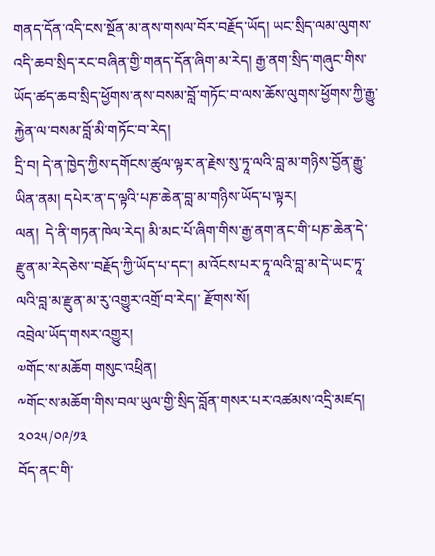གནད་དོན་འདི་ངས་སྔོན་མ་ནས་གསལ་བོར་བརྗོད་ཡོད། ཡང་སྲིད་ལམ་ལུགས་འདི་ཆབ་སྲིད་རང་བཞིན་གྱི་གནད་དོན་ཞིག་མ་རེད། རྒྱ་ནག་སྲིད་གཞུང་གིས་ཡོད་ཚད་ཆབ་སྲིད་ཕྱོགས་ནས་བསམ་བློ་གཏོང་བ་ལས་ཆོས་ལུགས་ཕྱོགས་ཀྱི་རྒྱུ་རྐྱེན་ལ་བསམ་བློ་མི་གཏོང་བ་རེད།
དྲི་བ། དེ་ན་ཁྱེད་ཀྱིས་དགོངས་ཚུལ་ལྟར་ན་རྗེས་སུ་ཏཱ་ལའི་བླ་མ་གཉིས་བྱོན་རྒྱུ་ཡིན་ནམ། དཔེར་ན་ད་ལྟའི་པཎ་ཆེན་བླ་མ་གཉིས་ཡོད་པ་ལྟར།
ལན།  དེ་ནི་གཏན་ཁེལ་རེད། མི་མང་པོ་ཞིག་གིས་རྒྱ་ནག་ནང་གི་པཎ་ཆེན་དེ་རྫུན་མ་རེདཅེས་་བརྗོད་ཀྱི་ཡོད་པ་དང་། མ་འོངས་པར་ཏཱ་ལའི་བླ་མ་དེ་ཡང་ཏཱ་ལའི་བླ་མ་རྫུན་མ་རུ་འགྱུར་འགྲོ་བ་རེད།་ རྫོགས་སོ།
འབྲེལ་ཡོད་གསར་འགྱུར།
༧གོང་ས་མཆོག གསུང་འཕྲིན།
༸གོང་ས་མཆོག་གིས་བལ་ཡུལ་གྱི་སྲིད་བློན་གསར་པར་འཚམས་འདྲི་མཛད།
༢༠༢༥/༠༩/༡༣
བོད་ནང་གི་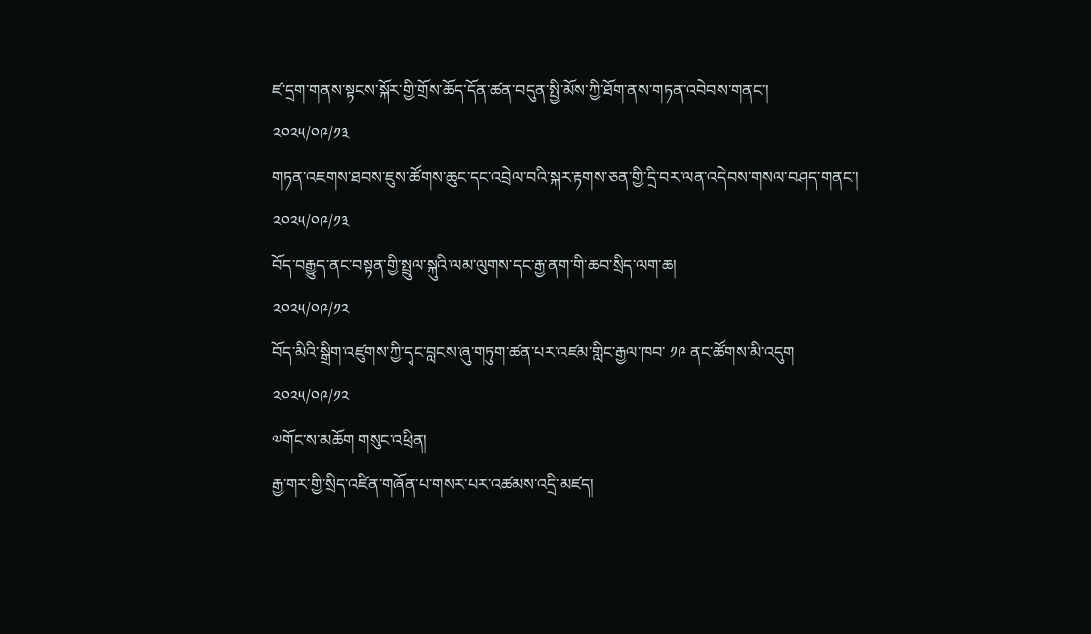ཛ་དྲག་གནས་སྟངས་སྐོར་གྱི་གྲོས་ཆོད་དོན་ཚན་བདུན་སྤྱི་མོས་ཀྱི་ཐོག་ནས་གཏན་འབེབས་གནང་།
༢༠༢༥/༠༩/༡༣
གཏན་འཇགས་ཐབས་ཇུས་ཚོགས་ཆུང་དང་འབྲེལ་བའི་སྐར་རྟགས་ཅན་གྱི་དྲི་བར་ལན་འདེབས་གསལ་བཤད་གནང་།
༢༠༢༥/༠༩/༡༣
བོད་བརྒྱུད་ནང་བསྟན་གྱི་སྤྲུལ་སྐུའི་ལམ་ལུགས་དང་རྒྱ་ནག་གི་ཆབ་སྲིད་ལག་ཆ།
༢༠༢༥/༠༩/༡༢
བོད་མིའི་སྒྲིག་འཛུགས་ཀྱི་དྭང་བླངས་ཞུ་གཏུག་ཚན་པར་འཛམ་གླིང་རྒྱལ་ཁབ་ ༡༩ ནང་ཚོགས་མི་འདུག
༢༠༢༥/༠༩/༡༢
༧གོང་ས་མཆོག གསུང་འཕྲིན།
རྒྱ་གར་གྱི་སྲིད་འཛིན་གཞོན་པ་གསར་པར་འཚམས་འདྲི་མཛད།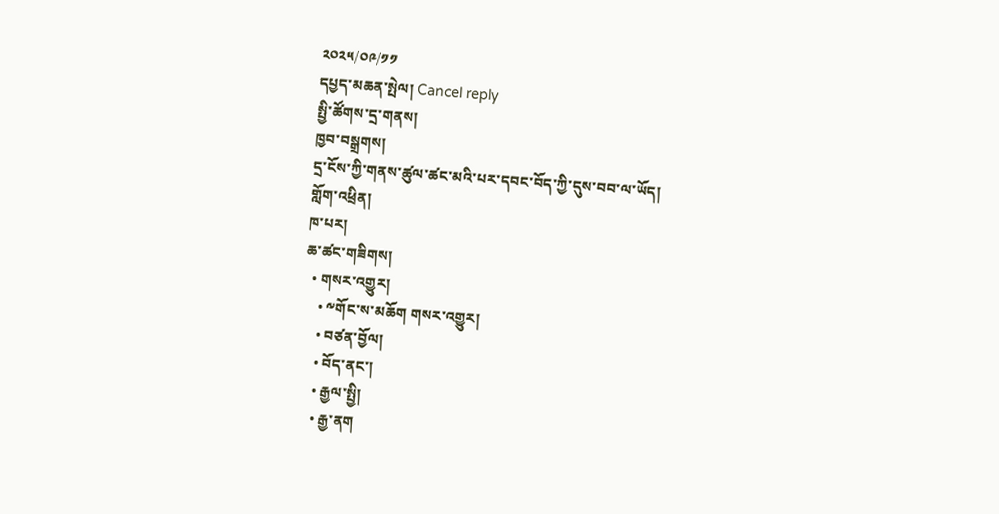༢༠༢༥/༠༩/༡༡
དཔྱད་མཆན་སྤེལ། Cancel reply
སྤྱི་ཚོགས་དྲ་གནས།
ཁྱབ་བསྒྲགས།
དྲ་ངོས་ཀྱི་གནས་ཚུལ་ཚང་མའི་པར་དབང་བོད་ཀྱི་དུས་བབ་ལ་ཡོད།
གློག་འཕྲིན།
ཁ་པར།
ཆ་ཚང་གཟིགས།
  • གསར་འགྱུར།
    • ༸གོང་ས་མཆོག གསར་འགྱུར།
    • བཙན་བྱོལ།
    • བོད་ནང་།
    • རྒྱལ་སྤྱི།
    • རྒྱ་ནག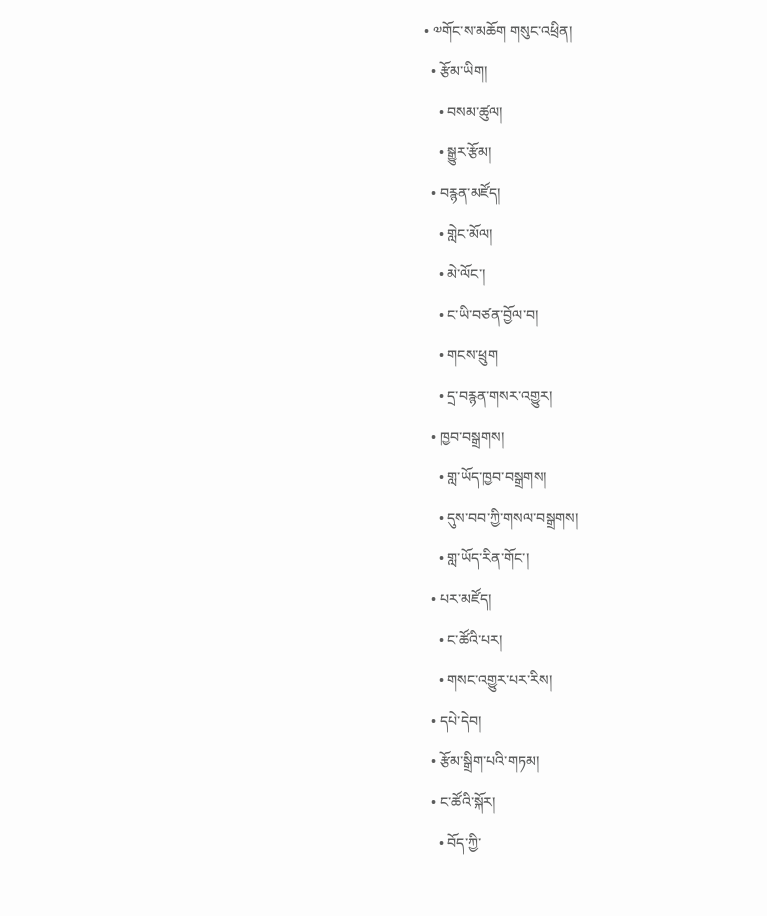• ༧གོང་ས་མཆོག གསུང་འཕྲིན།
  • རྩོམ་ཡིག།
    • བསམ་ཚུལ།
    • སྒྱུར་རྩོམ།
  • བརྙན་མཛོད།
    • གླེང་མོལ།
    • མེ་ལོང་།
    • ང་ཡི་བཙན་བྱོལ་བ།
    • གངས་ཕྲུག
    • དྲ་བརྙན་གསར་འགྱུར།
  • ཁྱབ་བསྒྲགས།
    • གླ་ཡོད་ཁྱབ་བསྒྲགས།
    • དུས་བབ་ཀྱི་གསལ་བསྒྲགས།
    • གླ་ཡོད་རིན་གོང་།
  • པར་མཛོད།
    • ང་ཚོའི་པར།
    • གསང་འགྱུར་པར་རིས།
  • དཔེ་དེབ།
  • རྩོམ་སྒྲིག་པའི་གཏམ།
  • ང་ཚོའི་སྐོར།
    • བོད་ཀྱི་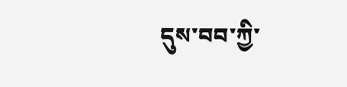དུས་བབ་ཀྱི་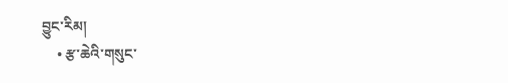བྱུང་རིམ།
    • རྩ་ཆེའི་གསུང་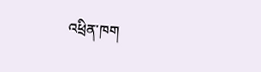འཕྲིན་ཁག